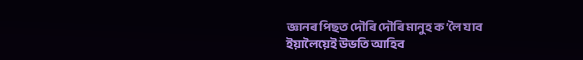জ্ঞানৰ পিছত দৌৰি দৌৰি মানুহ ক’লৈ যাব
ইয়ালৈয়েই উভতি আহিব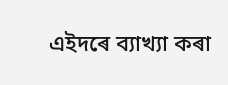এইদৰে ব্যাখ্যা কৰা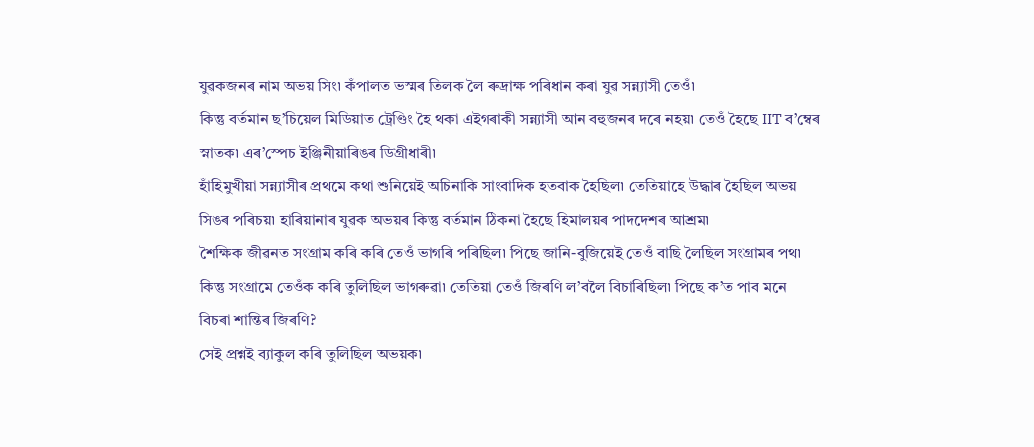যুৱকজনৰ নাম অভয় সিং৷ কঁপালত ভস্মৰ তিলক লৈ ৰুদ্ৰাক্ষ পৰিধান কৰা যুৱ সন্ন্যাসী তেওঁ৷
কিন্তু বৰ্তমান ছ’চিয়েল মিডিয়াত ট্ৰেণ্ডিং হৈ থকা এইগৰাকী সন্ন্যাসী আন বহুজনৰ দৰে নহয়৷ তেওঁ হৈছে IIT ব’ম্বেৰ স্নাতক৷ এৰ’স্পেচ ইঞ্জিনীয়াৰিঙৰ ডিগ্ৰীধাৰী৷
হাঁহিমুখীয়া সন্ন্যাসীৰ প্ৰথমে কথা শুনিয়েই অচিনাকি সাংবাদিক হতবাক হৈছিল৷ তেতিয়াহে উদ্ধাৰ হৈছিল অভয় সিঙৰ পৰিচয়৷ হাৰিয়ানাৰ যুৱক অভয়ৰ কিন্তু বৰ্তমান ঠিকনা হৈছে হিমালয়ৰ পাদদেশৰ আশ্ৰম৷
শৈক্ষিক জীৱনত সংগ্ৰাম কৰি কৰি তেওঁ ভাগৰি পৰিছিল৷ পিছে জানি-বুজিয়েই তেওঁ বাছি লৈছিল সংগ্ৰামৰ পথ৷
কিন্তু সংগ্ৰামে তেওঁক কৰি তুলিছিল ভাগৰুৱা৷ তেতিয়া তেওঁ জিৰণি ল’বলৈ বিচাৰিছিল৷ পিছে ক’ত পাব মনে বিচৰা শান্তিৰ জিৰণি?
সেই প্ৰশ্নই ব্যাকুল কৰি তুলিছিল অভয়ক৷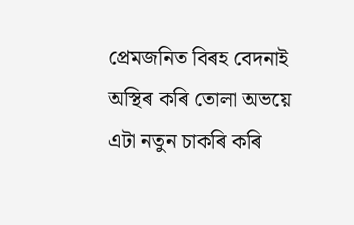প্ৰেমজনিত বিৰহ বেদনাই অস্থিৰ কৰি তোলা অভয়ে এটা নতুন চাকৰি কৰি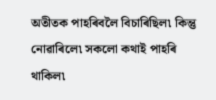অতীতক পাহৰিবলৈ বিচাৰিছিল৷ কিন্তু নোৱাৰিলে৷ সকলো কথাই পাহৰি থাকিল৷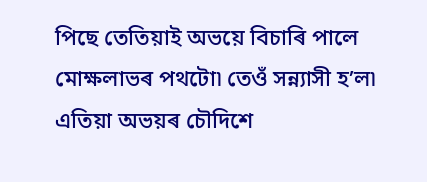পিছে তেতিয়াই অভয়ে বিচাৰি পালে মোক্ষলাভৰ পথটো৷ তেওঁ সন্ন্যাসী হ’ল৷ এতিয়া অভয়ৰ চৌদিশে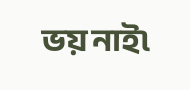ভয় নাই৷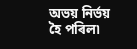অভয় নিৰ্ভয় হৈ পৰিল৷